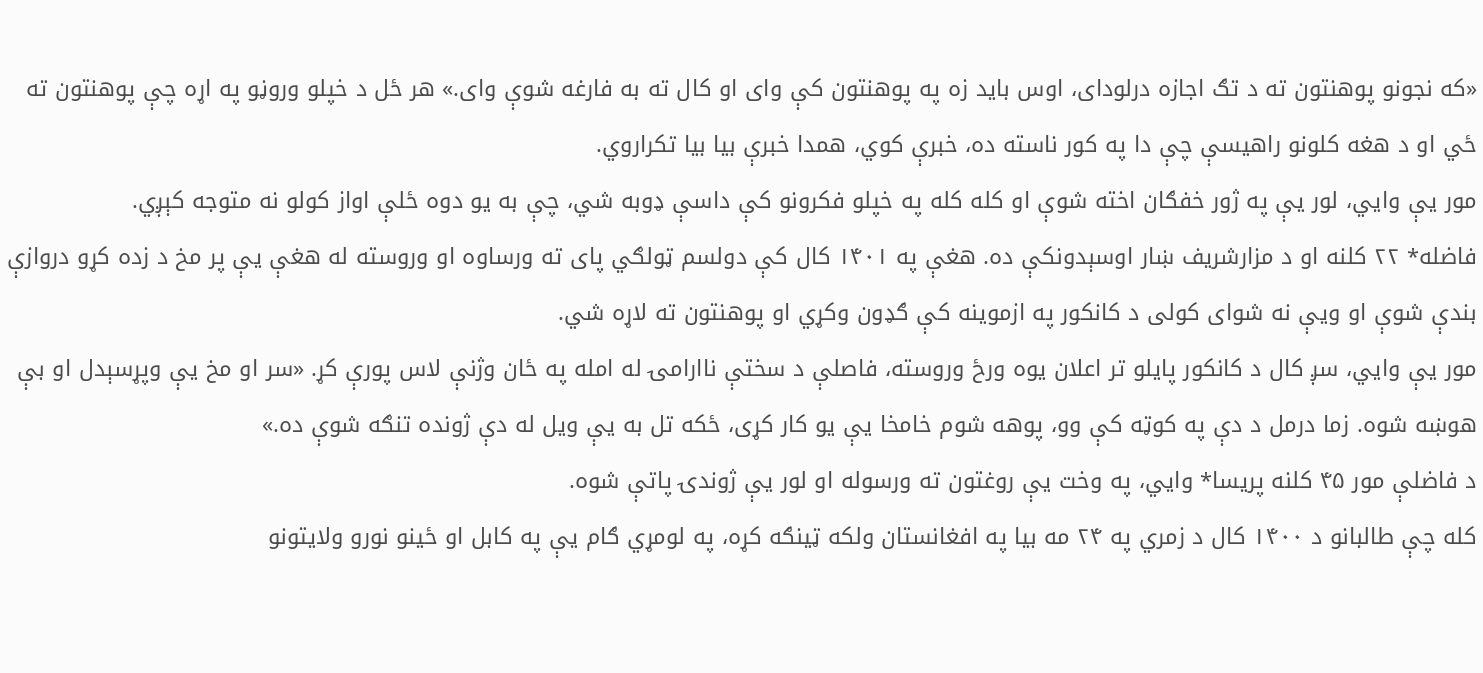«که نجونو پوهنتون ته د تګ اجازه درلودای، اوس باید زه په پوهنتون کې وای او کال ته به فارغه شوې وای.» هر ځل د خپلو وروڼو په اړه چې پوهنتون ته ځي او د هغه کلونو راهیسې چې دا په کور ناسته ده، خبرې کوي، همدا خبرې بیا بیا تکراروي.
مور یې وايي، لور یې په ژور خفګان اخته شوې او کله کله په خپلو فکرونو کې داسې ډوبه شي، چې به یو دوه ځلې اواز کولو نه متوجه کېږي.
فاضله* ۲۲ کلنه او د مزارشریف ښار اوسېدونکې ده. هغې په ۱۴۰۱ کال کې دولسم ټولګي پای ته ورساوه او وروسته له هغې یې پر مخ د زده کړو دروازې بندې شوې او ویې نه شوای کولی د کانکور په ازموینه کې ګډون وکړي او پوهنتون ته لاړه شي.
مور یې وايي، سږ کال د کانکور پایلو تر اعلان یوه ورځ وروسته، فاصلې د سختې ناارامۍ له امله په ځان وژنې لاس پورې کړ. «سر او مخ یې وپړسېدل او بې هوښه شوه. زما درمل د دې په کوټه کې وو، پوهه شوم خامخا یې یو کار کړی، ځکه تل به یې ویل له دې ژونده تنګه شوې ده.»
د فاضلې مور ۴۵ کلنه پریسا* وايي، په وخت یې روغتون ته ورسوله او لور یې ژوندۍ پاتې شوه.
کله چې طالبانو د ۱۴۰۰ کال د زمري په ۲۴ مه بیا په افغانستان ولکه ټینګه کړه، په لومړي ګام یې په کابل او ځینو نورو ولایتونو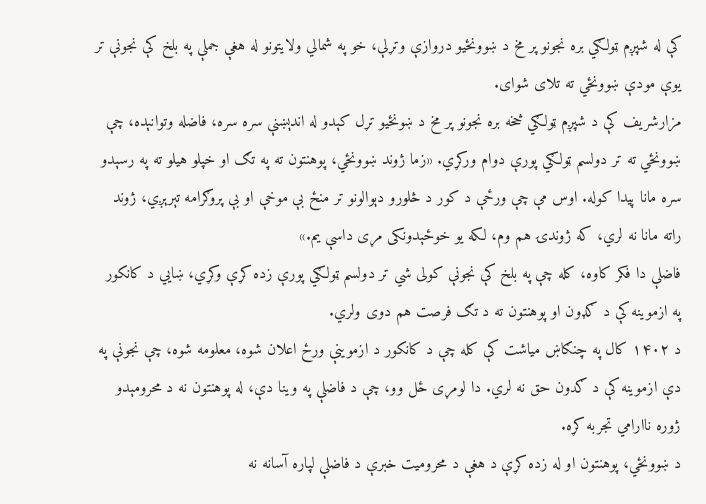کې له شپږم ټولګي بره نجونو پر مخ د ښوونځیو دروازې وتړلې، خو په شمالي ولایتونو له هغې جملې په بلخ کې نجونې تر یوې مودې ښوونځي ته تلای شوای.
مزارشریف کې د شپږم ټولګي څخه بره نجونو پر مخ د ښونځیو تړل کېدو له اندېښنې سره سره، فاضله وتوانېده، چې ښوونځي ته تر دولسم ټولګي پورې دوام ورکړي. «زما ژوند ښوونځي، پوهنتون ته په تګ او خپلو هیلو ته په رسېدو سره مانا پیدا کوله. اوس مې چې ورځې د کور د څلورو دېوالونو تر منځ بې موخې او بې پروګرامه تېرېږي، ژوند راته مانا نه لري، که ژوندۍ هم وم، لکه یو خوځېدونکی مړی داسې یم.»
فاضلې دا فکر کاوه، کله چې په بلخ کې نجونې کولی شي تر دولسم ټولګي پورې زده کړې وکړي، ښايي د کانکور په ازموینه کې د ګډون او پوهنتون ته د تګ فرصت هم دوی ولري.
د ۱۴۰۲ کال په چنګاښ میاشت کې کله چې د کانکور د ازموینې ورځ اعلان شوه، معلومه شوه، چې نجونې په دې ازموینه کې د ګدون حق نه لري. دا لومړی ځل وو، چې د فاضلې په وینا دې، له پوهنتون نه د محرومېدو ژوره ناارامي تجربه کړه.
د ښوونځي، پوهنتون او له زده کړې د هغې د محرومیت خبرې د فاضلې لپاره آسانه نه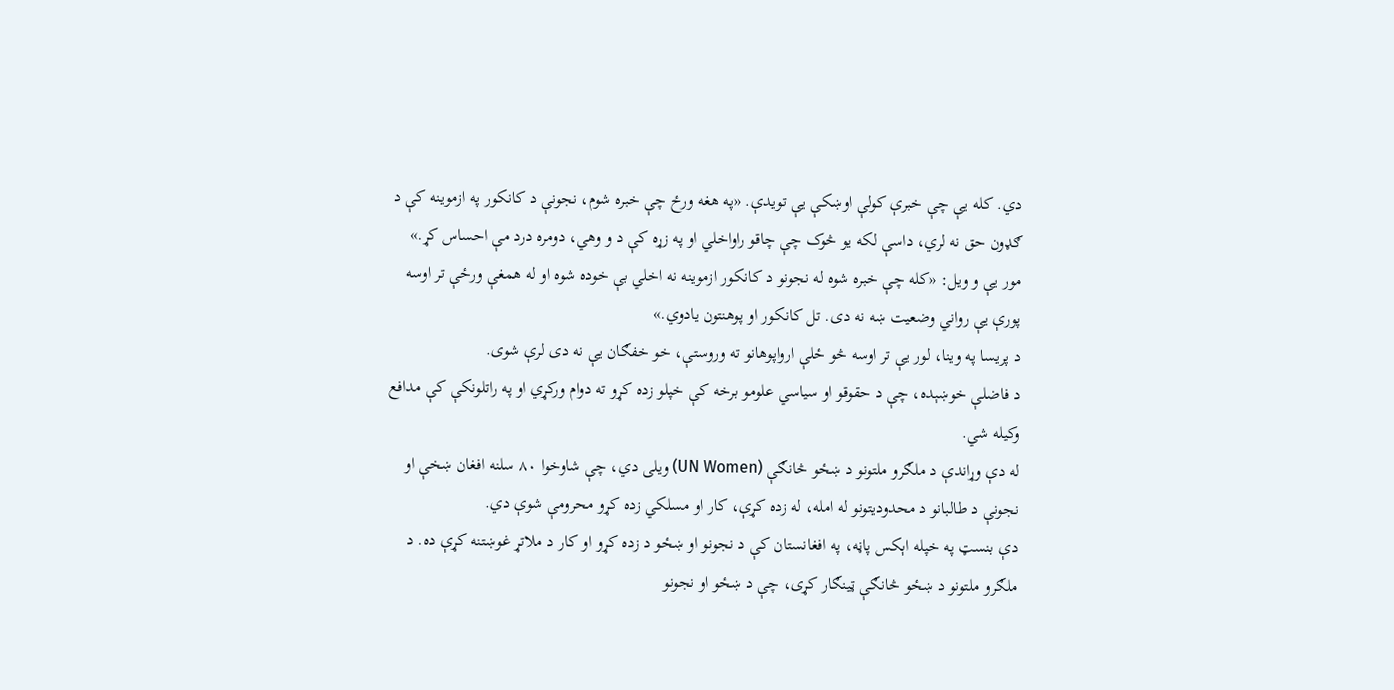دي. کله یې چې خبرې کولې اوښکې یې تویدې. «په هغه ورځ چې خبره شوم، نجونې د کانکور په ازموینه کې د ګډون حق نه لري، داسې لکه یو څوک چې چاقو راواخلي او په زړه کې د و وهي، دومره درد مې احساس کړ.»
مور یې و ویل: «کله چې خبره شوه له نجونو د کانکور ازموینه نه اخلي بې خوده شوه او له همغې ورځې تر اوسه پورې یې رواني وضعیت ښه نه دی. تل کانکور او پوهنتون یادوي.»
د پریسا په وینا، لور یې تر اوسه څو ځلې ارواپوهانو ته وروستې، خو خفګان یې نه دی لرې شوی.
د فاضلې خوښېده، چې د حقوقو او سیاسي علومو برخه کې خپلو زده کړو ته دوام ورکړي او په راتلونکې کې مدافع وکیله شي.
له دې وړاندې د ملګرو ملتونو د ښځو څانګې (UN Women) ویلی دي، چې شاوخوا ۸۰ سلنه افغان ښخې او نجونې د طالبانو د محدودیتونو له امله، له زده کړې، کار او مسلکي زده کړو محرومې شوې دي.
دې بنسټ په خپله اېکس پاڼه، په افغانستان کې د نجونو او ښځو د زده کړو او کار د ملاتړ غوښتنه کړې ده. د ملګرو ملتونو د ښځو څانګې ټینګار کړی، چې د ښځو او نجونو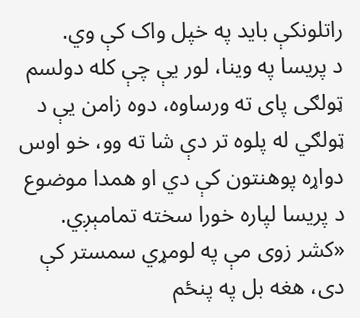راتلونکې باید په خپل واک کې وي.
د پریسا په وینا، لور یې چې کله دولسم ټولګی پای ته ورساوه، دوه زامن یې د ټولګي له پلوه تر دې شا ته وو، خو اوس دواړه پوهنتون کې دي او همدا موضوع د پریسا لپاره خورا سخته تمامېږي. «کشر زوی مې په لومړي سمستر کې دی، هغه بل په پنځم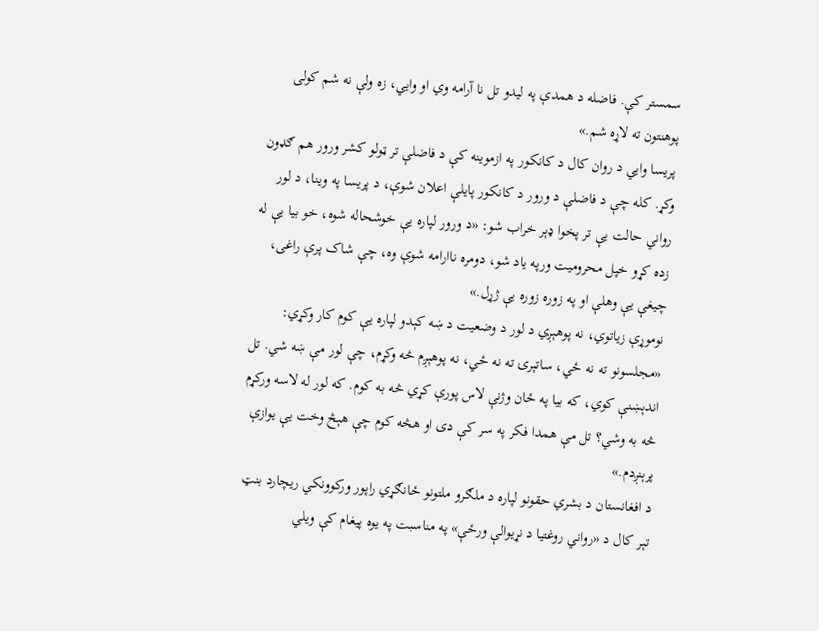سمستر کې. فاضله د همدې په لیدو تل نا آرامه وي او وايي، زه ولې نه شم کولی پوهنتون ته لاړه شم.»
پریسا وايي د روان کال د کانکور په ازموینه کې د فاضلې تر ټولو کشر ورور هم ګډون وکړ. کله چې د فاضلې د ورور د کانکور پایلې اعلان شوې، د پریسا په وینا، د لور رواني حالت یې تر پخوا ډېر خراب شو: «د ورور لپاره یې خوشحاله شوه، خو بیا یې له زده کړو خپل محرومیت ورپه یاد شو، دومره ناارامه شوې وه، چې شاک پرې راغی، چیغې یې وهلې او په زوره زوره یې ژړل.»
نوموړې زیاتوي، نه پوهېږي د لور د وضعیت د ښه کېدو لپاره یې کوم کار وکړي: «مجلسونو ته نه ځي، ساتېرۍ ته نه ځي، نه پوهېږم څه وکړم، چې لور مې ښه شي. تل اندېښنې کوي، که بیا په ځان وژنې لاس پورې کړي څه به کوم. که لور له لاسه ورکړم څه به وشي؟ تل مې همدا فکر په سر کې دی او هڅه کوم چې هېڅ وخت یې یوازې پرېنږدم.»
د افغانستان د بشري حقونو لپاره د ملګرو ملتونو ځانګړي راپور ورکوونکي ریچارد بنټ تېر کال د «رواني روغتیا د نړیوالې ورځې» په مناسبت په یوه پیغام کې ویلي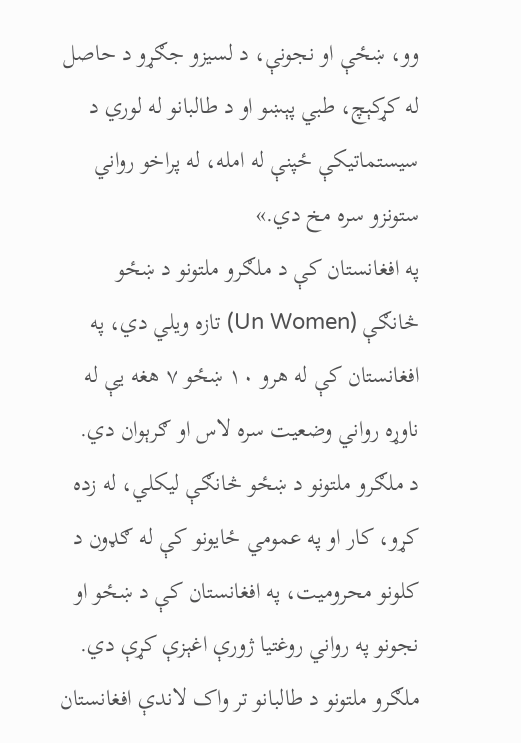وو، ښځې او نجونې، د لسیزو جګړو د حاصل له کړکېچ، طبي پېښو او د طالبانو له لوري د سیستماتیکې ځپنې له امله، له پراخو رواني ستونزو سره مخ دي.»
په افغانستان کې د ملګرو ملتونو د ښځو څانګې (Un Women) تازه ویلي دي، په افغانستان کې له هرو ۱۰ ښځو ۷ هغه یې له ناوړه رواني وضعیت سره لاس او ګرېوان دي.
د ملګرو ملتونو د ښځو څانګې لیکلي، له زده کړو، کار او په عمومي ځایونو کې له ګډون د کلونو محرومیت، په افغانستان کې د ښځو او نجونو په رواني روغتیا ژورې اغېزې کړې دي.
ملګرو ملتونو د طالبانو تر واک لاندې افغانستان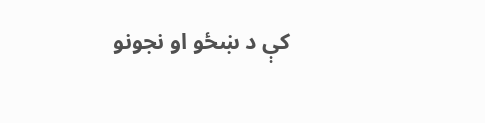کې د ښځو او نجونو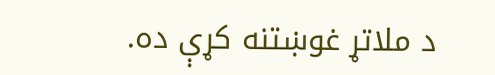د ملاتړ غوښتنه کړې ده.